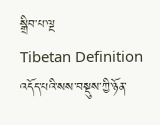སྒྲིབ་པ་ལྔ
Tibetan Definition འདོད་པའི་སས་བསྡུས་ཀྱི་ཉོན་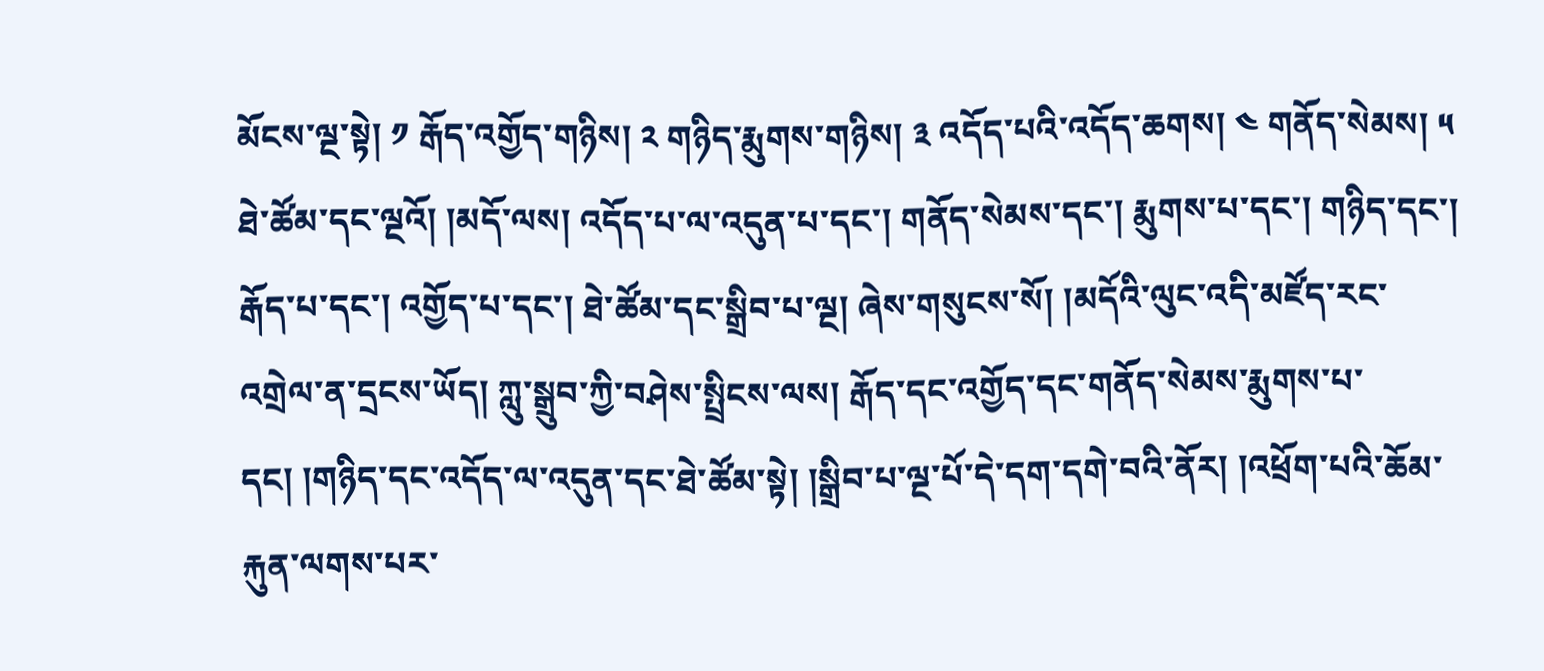མོངས་ལྔ་སྟེ། ༡ རྒོད་འགྱོད་གཉིས། ༢ གཉིད་རྨུགས་གཉིས། ༣ འདོད་པའི་འདོད་ཆགས། ༤ གནོད་སེམས། ༥ ཐེ་ཚོམ་དང་ལྔའོ། །མདོ་ལས། འདོད་པ་ལ་འདུན་པ་དང་། གནོད་སེམས་དང་། རྨུགས་པ་དང་། གཉིད་དང་། རྒོད་པ་དང་། འགྱོད་པ་དང་། ཐེ་ཚོམ་དང་སྒྲིབ་པ་ལྔ། ཞེས་གསུངས་སོ། །མདོའི་ལུང་འདི་མཛོད་རང་འགྲེལ་ན་དྲངས་ཡོད། ཀླུ་སྒྲུབ་ཀྱི་བཤེས་སྤྲིངས་ལས། རྒོད་དང་འགྱོད་དང་གནོད་སེམས་རྨུགས་པ་དང། །གཉིད་དང་འདོད་ལ་འདུན་དང་ཐེ་ཚོམ་སྟེ། །སྒྲིབ་པ་ལྔ་པོ་དེ་དག་དགེ་བའི་ནོར། །འཕྲོག་པའི་ཆོམ་རྐུན་ལགས་པར་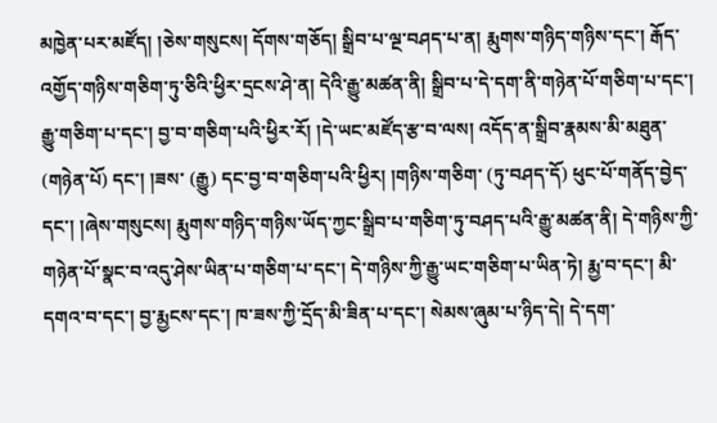མཁྱེན་པར་མཛོད། །ཅེས་གསུངས། དོགས་གཅོད། སྒྲིབ་པ་ལྔ་བཤད་པ་ན། རྨུགས་གཉིད་གཉིས་དང་། རྒོད་འགྱོད་གཉིས་གཅིག་ཏུ་ཅིའི་ཕྱིར་དྲངས་ཤེ་ན། དེའི་རྒྱུ་མཚན་ནི། སྒྲིབ་པ་དེ་དག་ནི་གཉེན་པོ་གཅིག་པ་དང་། རྒྱུ་གཅིག་པ་དང་། བྱ་བ་གཅིག་པའི་ཕྱིར་རོ། །དེ་ཡང་མཛོད་རྩ་བ་ལས། འདོད་ན་སྒྲིབ་རྣམས་མི་མཐུན་ (གཉེན་པོ) དང་། །ཟས་ (རྒྱུ) དང་བྱ་བ་གཅིག་པའི་ཕྱིར། །གཉིས་གཅིག་ (ཏུ་བཤད་དོ) ཕུང་པོ་གནོད་བྱེད་དང་། །ཞེས་གསུངས། རྨུགས་གཉིད་གཉིས་ཡོད་ཀྱང་སྒྲིབ་པ་གཅིག་ཏུ་བཤད་པའི་རྒྱུ་མཚན་ནི། དེ་གཉིས་ཀྱི་གཉེན་པོ་སྣང་བ་འདུ་ཤེས་ཡིན་པ་གཅིག་པ་དང་། དེ་གཉིས་ཀྱི་རྒྱུ་ཡང་གཅིག་པ་ཡིན་ཏེ། རྨྱ་བ་དང་། མི་དགའ་བ་དང་། བྱ་རྨྱངས་དང་། ཁ་ཟས་ཀྱི་དྲོད་མི་ཟིན་པ་དང་། སེམས་ཞུམ་པ་ཉིད་དེ། དེ་དག་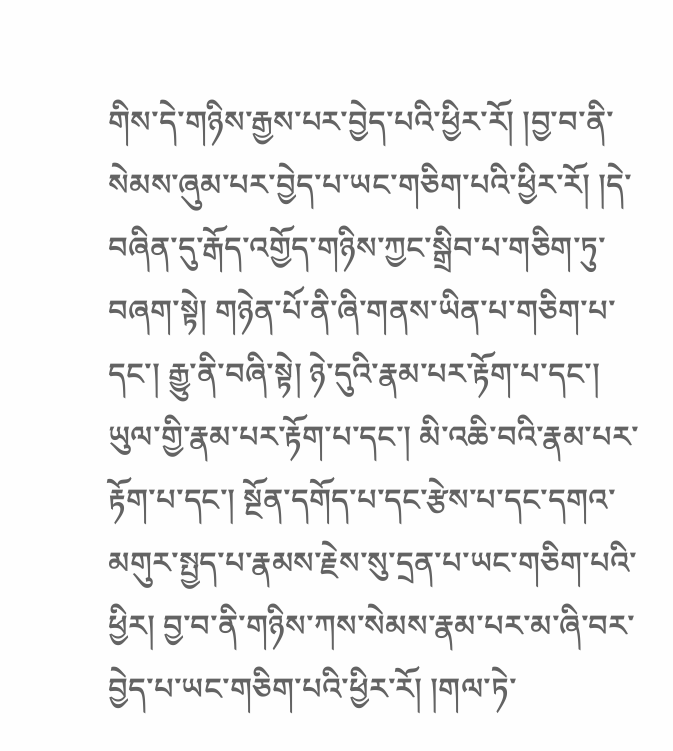གིས་དེ་གཉིས་རྒྱས་པར་བྱེད་པའི་ཕྱིར་རོ། །བྱ་བ་ནི་སེམས་ཞུམ་པར་བྱེད་པ་ཡང་གཅིག་པའི་ཕྱིར་རོ། །དེ་བཞིན་དུ་རྒོད་འགྱོད་གཉིས་ཀྱང་སྒྲིབ་པ་གཅིག་ཏུ་བཞག་སྟེ། གཉེན་པོ་ནི་ཞི་གནས་ཡིན་པ་གཅིག་པ་དང་། རྒྱུ་ནི་བཞི་སྟེ། ཉེ་དུའི་རྣམ་པར་རྟོག་པ་དང་། ཡུལ་གྱི་རྣམ་པར་རྟོག་པ་དང་། མི་འཆི་བའི་རྣམ་པར་རྟོག་པ་དང་། སྔོན་དགོད་པ་དང་རྩེས་པ་དང་དགའ་མགུར་སྤྱད་པ་རྣམས་རྗེས་སུ་དྲན་པ་ཡང་གཅིག་པའི་ཕྱིར། བྱ་བ་ནི་གཉིས་ཀས་སེམས་རྣམ་པར་མ་ཞི་བར་བྱེད་པ་ཡང་གཅིག་པའི་ཕྱིར་རོ། །གལ་ཏེ་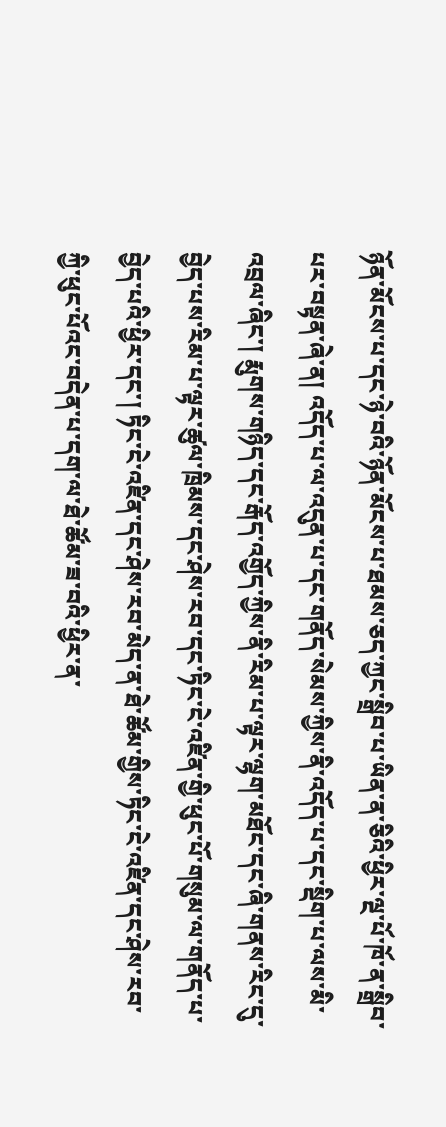ཉོན་མོངས་པ་དང་ཉེ་བའི་ཉོན་མོངས་པ་ཐམས་ཅད་ཀྱང་སྒྲིབ་པ་ཡིན་ན་ཅིའི་ཕྱིར་ལྔ་པོ་ཁོ་ན་སྒྲིབ་པར་བསྟན་ཞེ་ན། འདོད་པ་ལ་འདུན་པ་དང་གནོད་སེམས་ཀྱིས་ནི་འདོད་པ་དང་སྡིག་པ་ལས་མི་འབྲལ་ཞིང་། རྨུགས་གཉིད་དང་རྒོད་འགྱོད་ཀྱིས་ནི་རིམ་པ་ལྟར་ལྷག་མཐོང་དང་ཞི་གནས་རིང་དུ་བྱེད་པས་རིམ་པ་ལྟར་ཚུལ་ཁྲིམས་དང་ཤེས་རབ་དང་ཏིང་ངེ་འཛིན་གྱི་ཕུང་པོ་གསུམ་ལ་གནོད་པ་བྱེད་པའི་ཕྱིར་དང་། ཏིང་ངེ་འཛིན་དང་ཤེས་རབ་མེད་ན་ཐེ་ཚོམ་གྱིས་ཏིང་ངེ་འཛིན་དང་ཤེས་རབ་ཀྱི་ཕུང་པོའང་བདེན་པ་དག་ལ་ཐེ་ཚོམ་ཟ་བའི་ཕྱིར་ན་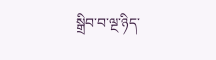སྒྲིབ་བ་ལྔ་ཉིད་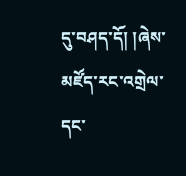དུ་བཤད་དོ། །ཞེས་མཛོད་རང་འགྲེལ་དང་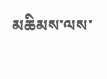མཆིམས་ལས་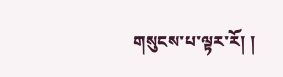གསུངས་པ་ལྟར་རོ། །